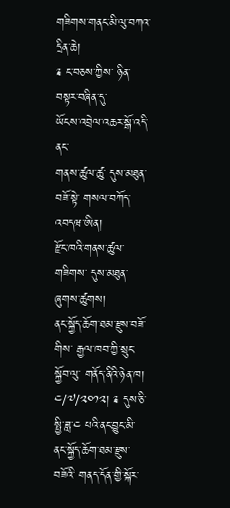གཟིགས་གནང་མི་ལུ་བཀའ་དྲིན་ཆེ།
༉ ང་བཅས་ཀྱིས་ ཉིན་བསྟར་བཞིན་དུ་
ཡོངས་འབྲེལ་འཆར་སྒོ་འདི་ནང་
གནས་ཚུལ་ཚུ་ དུས་མཐུན་བཟོ་སྟེ་ གསལ་བཀོད་འབདཝ་ཨིན།
རྫོང་ཁའི་གནས་ཚུལ་གཟིགས་ དུས་མཐུན་ཞུགས་ཚུགས།
ནང་སྐྱོད་ཆོག་ཐམ་རྫུས་བཟོ་གིས་ རྒྱལ་ཁབ་ཀྱི་སྲུང་སྐྱོབ་ལུ་ གནོད་ནིའི་ཉེན་ཁ།
༤/༧/༢༠༡༢། ༉ དུས་ཅི་ སྤྱི་ཟླ་༤ པའི་ནང་བྱུང་མི་ ནང་སྐྱོད་ཆོག་ཐམ་རྫུས་བཟོའི་ གནད་དོན་གྱི་སྐོར་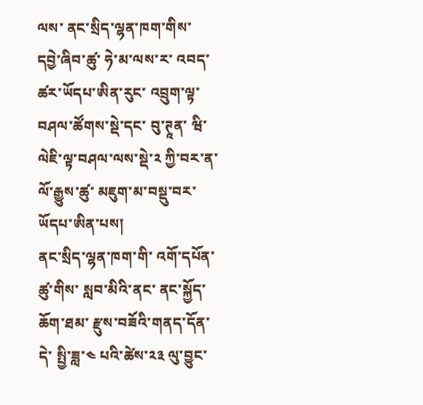ལས་ ནང་སྲིད་ལྷན་ཁག་གིས་ དབྱེ་ཞིབ་ཚུ་ ཧེ་མ་ལས་ར་ འབད་ཚར་ཡོདཔ་ཨིན་རུང་ འབྲུག་ལྟ་བཤལ་ཚོགས་སྡེ་དང་ བུ་ཊཱན་ ཝི་ལེཇི་ལྟ་བཤལ་ལས་སྡེ་༢ ཀྱི་བར་ན་ ལོ་རྒྱུས་ཚུ་ མཇུག་མ་བསྡུ་བར་ ཡོདཔ་ཨིན་པས།
ནང་སྲིད་ལྷན་ཁག་གི་ འགོ་དཔོན་ཚུ་གིས་ སླབ་མིའི་ནང་ ནང་སྐྱོད་ཆོག་ཐམ་ རྫུས་བཟོའི་གནད་དོན་དེ་ སྤྱི་ཟླ་༤ པའི་ཚེས་༢༣ ལུ་བྱུང་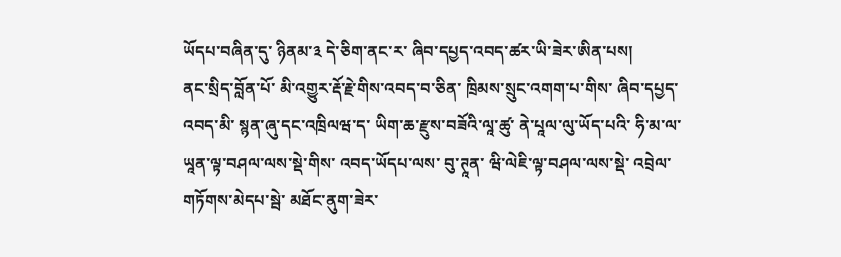ཡོདཔ་བཞིན་དུ་ ཉིནམ་༣ དེ་ཅིག་ནང་ར་ ཞིབ་དཔྱད་འབད་ཚར་ཡི་ཟེར་ཨིན་པས།
ནང་སྲིད་བློན་པོ་ མི་འགྱུར་རྡོ་རྗེ་གིས་འབད་བ་ཅིན་ ཁྲིམས་སྲུང་འགག་པ་གིས་ ཞིབ་དཔྱད་འབད་མི་ སྙན་ཞུ་དང་འཁྲིལཝ་ད་ ཡིག་ཆ་རྫུས་བཟོའི་ལཱ་ཚུ་ ནེ་པཱལ་ལུ་ཡོད་པའི་ ཧི་མ་ལ་ཡཱན་ལྟ་བཤལ་ལས་སྡེ་གིས་ འབད་ཡོདཔ་ལས་ བུ་ཊཱན་ ཝི་ལེཇི་ལྟ་བཤལ་ལས་སྡེ་ འབྲེལ་གཏོགས་མེདཔ་སྦེ་ མཐོང་ནུག་ཟེར་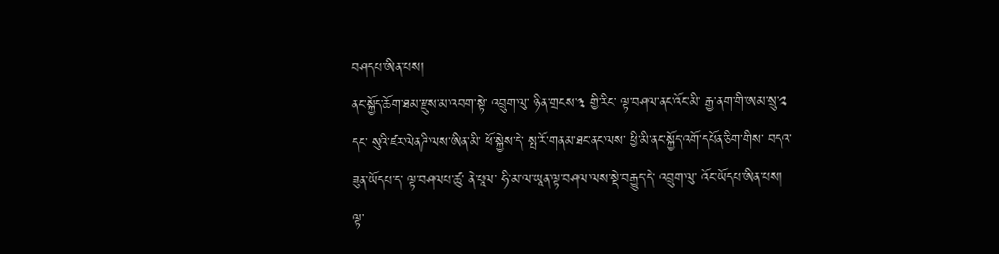བཤདཔ་ཨིན་པས།
ནང་སྐྱོད་ཆོག་ཐམ་རྫུས་མ་འབག་སྟེ་ འབྲུག་ལུ་ ཉིན་གྲངས་༣ གྱི་རིང་ ལྟ་བཤལ་ནང་འོང་མི་ རྒྱ་ནག་གི་ཨམ་སྲུ་༢ དང་ སུའི་ཛར་ལེནཌི་ལས་ཨིན་མི་ ཕོ་སྐྱེས་དེ་ སྤ་རོ་གནམ་ཐང་ནང་ལས་ ཕྱི་མི་ནང་སྐྱོད་འགོ་དཔོན་ཅིག་གིས་ བདའ་ཟུན་ཡོདཔ་ད་ ལྟ་བཤལཔ་ཚུ་ ནེ་པཱལ་ ཧི་མ་ལ་ཡཱན་ལྟ་བཤལ་ལས་སྡེ་བརྒྱུད་དེ་ འབྲུག་ལུ་ འོང་ཡོདཔ་ཨིན་པས།
ལྟ་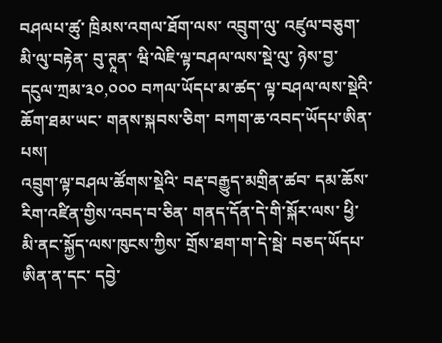བཤལཔ་ཚུ་ ཁྲིམས་འགལ་ཐོག་ལས་ འབྲུག་ལུ་ འཛུལ་བཅུག་མི་ལུ་བརྟེན་ བུ་ཊཱན་ ཝི་ལེཇི་ལྟ་བཤལ་ལས་སྡེ་ལུ་ ཉེས་བྱ་དངུལ་ཀྲམ་༣༠,༠༠༠ བཀལ་ཡོདཔ་མ་ཚད་ ལྟ་བཤལ་ལས་སྡེའི་ ཆོག་ཐམ་ཡང་ གནས་སྐབས་ཅིག་ བཀག་ཆ་འབད་ཡོདཔ་ཨིན་པས།
འབྲུག་ལྟ་བཤལ་ཚོགས་སྡེའི་ བརྡ་བརྒྱུད་མགྲིན་ཚབ་ དམ་ཆོས་རིག་འཛིན་གྱིས་འབད་བ་ཅིན་ གནད་དོན་དེ་གི་སྐོར་ལས་ ཕྱི་མི་ནང་སྐྱོད་ལས་ཁུངས་ཀྱིས་ གྲོས་ཐག་ག་དེ་སྦེ་ བཅད་ཡོདཔ་ཨིན་ན་དང་ དབྱེ་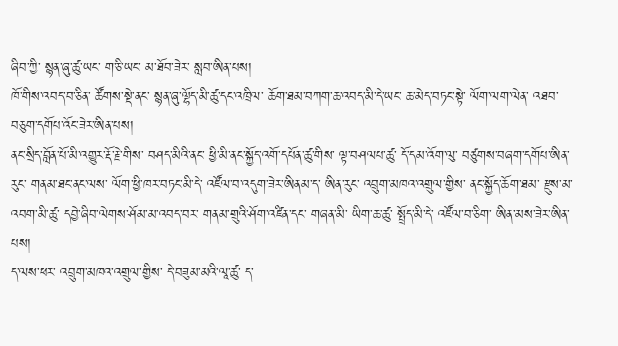ཞིབ་ཀྱི་ སྙན་ཞུ་ཚུ་ཡང་ ག་ཅི་ཡང་ མ་ཐོབ་ཟེར་ སླབ་ཨིན་པས།
ཁོ་གིས་འབད་བ་ཅིན་ ཚོགས་སྡེ་ནང་ སྙན་ཞུ་ལྷོད་མི་ཚུ་དང་འཁྲིལ་ ཆོག་ཐམ་བཀག་ཆ་འབད་མི་དེ་ཡང་ ཆ་མེད་བཏང་སྟེ་ ལོག་ལག་ལེན་ འཐབ་བཅུག་དགོཔ་འོང་ཟེར་ཨིན་པས།
ནང་སྲིད་བློན་པོ་མི་འགྱུར་རྡོ་རྗེ་གིས་ བཤད་མིའི་ནང་ ཕྱི་མི་ནང་སྐྱོད་འགོ་དཔོན་ཚུ་གིས་ ལྟ་བཤལཔ་ཚུ་ དོ་དམ་འོག་ལུ་ བཙུགས་བཞག་དགོཔ་ཨིན་རུང་ གནམ་ཐང་ནང་ལས་ ལོག་ཕྱི་ཁར་བཏང་མི་དེ་ འཛོལ་བ་འདུག་ཟེར་ཨིནམ་ད་ ཨིན་རུང་ འབྲུག་མཁའ་འགྲུལ་གྱིས་ ནང་སྐྱོད་ཆོག་ཐམ་ རྫུས་མ་འབག་མི་ཚུ་ དབྱེ་ཞིབ་ལེགས་ཤོམ་མ་འབད་བར་ གནམ་གྲུའི་ཤོག་འཛིན་དང་ གཞན་མི་ ཡིག་ཆ་ཚུ་ སྤྲོད་མི་དེ་ འཛོལ་བ་ཅིག་ ཨིན་མས་ཟེར་ཨིན་པས།
ད་ལས་ཕར་ འབྲུག་མཁའ་འགྲུལ་གྱིས་ དེ་བཟུམ་མའི་ལཱ་ཚུ་ ད་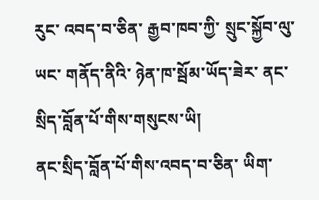རུང་ འབད་བ་ཅིན་ རྒྱབ་ཁབ་ཀྱི་ སྲུང་སྐྱོབ་ལུ་ཡང་ གནོད་ནིའི་ ཉེན་ཁ་སྦོམ་ཡོད་ཟེར་ ནང་སྲིད་བློན་པོ་གིས་གསུངས་ཡི།
ནང་སྲིད་བློན་པོ་གིས་འབད་བ་ཅིན་ ཡིག་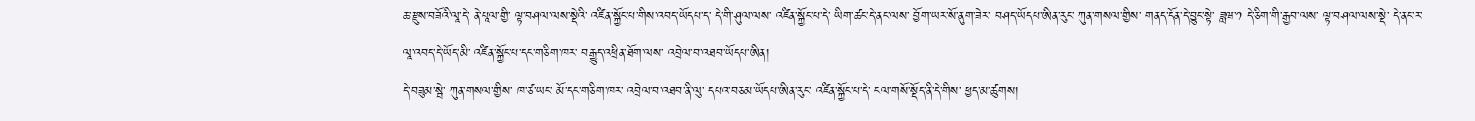ཆ་རྫུས་བཟོའི་ལཱ་དེ་ ནེ་པཱལ་གྱི་ ལྟ་བཤལ་ལས་སྡེའི་ འཛིན་སྐྱོང་པ་གིས་འབད་ཡོདཔ་ད་ དེ་གི་ཤུལ་ལས་ འཛིན་སྐྱོང་པ་དེ་ ཡིག་ཚང་དེ་ནང་ལས་ བྱོག་ཡར་སོ་ནུག་ཟེར་ བཤད་ཡོདཔ་ཨིན་རུང་ ཀུན་གསལ་གྱིས་ གནད་དོན་དེ་བྱུང་སྟེ་ ཟླཝ་༡ དེ་ཅིག་གི་རྒྱབ་ལས་ ལྟ་བཤལ་ལས་སྡེ་ དེ་ནང་ར་ ལཱ་འབད་དེ་ཡོད་མི་ འཛིན་སྐྱོང་པ་དང་གཅིག་ཁར་ བརྒྱུད་འཕྲིན་ཐོག་ལས་ འབྲེལ་བ་འཐབ་ཡོདཔ་ཨིན།
དེ་བཟུམ་སྦེ་ ཀུན་གསལ་གྱིས་ ཁ་ཙ་ཡང་ མོ་དང་གཅིག་ཁར་ འབྲེལ་བ་འཐབ་ནི་ལུ་ དཔའ་བཅམ་ཡོདཔ་ཨིན་རུང་ འཛིན་སྐྱོང་པ་དེ་ ངལ་གསོ་སྡོད་ནི་དེ་གིས་ ཕྱད་མ་ཚུགས།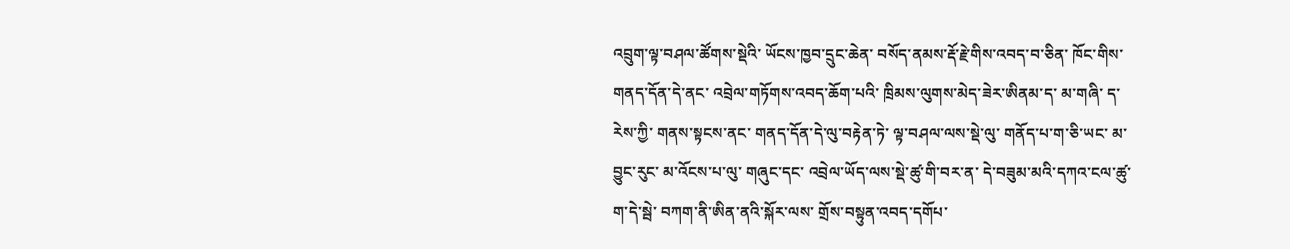འབྲུག་ལྟ་བཤལ་ཚོགས་སྡེའི་ ཡོངས་ཁྱབ་དྲུང་ཆེན་ བསོད་ནམས་རྡོ་རྗེ་གིས་འབད་བ་ཅིན་ ཁོང་གིས་ གནད་དོན་དེ་ནང་ འབྲེལ་གཏོགས་འབད་ཆོག་པའི་ ཁྲིམས་ལུགས་མེད་ཟེར་ཨིནམ་ད་ མ་གཞི་ ད་རེས་ཀྱི་ གནས་སྟངས་ནང་ གནད་དོན་དེ་ལུ་བརྟེན་ཏེ་ ལྟ་བཤལ་ལས་སྡེ་ལུ་ གནོད་པ་ག་ཅི་ཡང་ མ་བྱུང་རུང་ མ་འོངས་པ་ལུ་ གཞུང་དང་ འབྲེལ་ཡོད་ལས་སྡེ་ཚུ་གི་བར་ན་ དེ་བཟུམ་མའི་དཀའ་ངལ་ཚུ་ ག་དེ་སྦེ་ བཀག་ནི་ཨིན་ནའི་སྐོར་ལས་ གྲོས་བསྟུན་འབད་དགོཔ་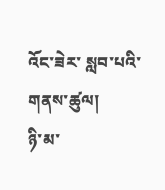འོང་ཟེར་ སླབ་པའི་གནས་ཚུལ།
ཉི་མ་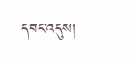དབང་འདུས།